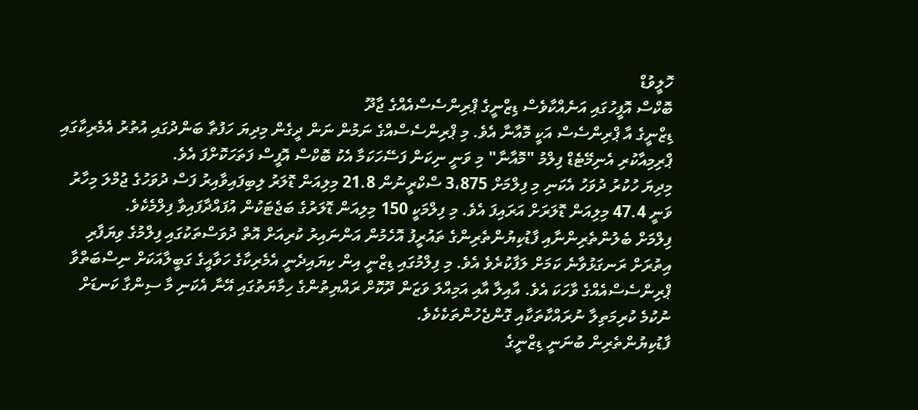ހޮލީވުޑް
ބޮކްސް އޮފީހުގައި އަނެއްކާވެސް ޑިޒްނީގެ ޕްރިންސެސްއެއްގެ ޖާދޫ
ޑިޒްނީގެ އާ ޕްރިންސެސް އަކީ މޮއާނާ އެވެ. މި ޕްރިންސެސްއްގެ ނަމުން ނަން ދީގެން މިދިޔަ ހަފުތާ ބަންދުގައި އުތުރު އެމެރިކާގައި ޕްރިމިއާކުރި އެނިމޭޓެޑް ފިލްމު "މޮއާނާ" މި ވަނީ ނިކަން ފަސޭހަކަމާ އެކު ބޮކްސް އޮފީސް ފަތަހަކޮށްފަ އެވެ.
މިދިޔަ ހުކުރު ދުވަހު އެކަނި މި ފިލްމަށް 3،875 ސްކްރީނުން 21.8 މިލިއަން ޑޮލަރު ލިބިފައިވާއިރު ފަސް ދުވަހުގެ ޖުމްލަ މިހާރު ވަނީ 47.4 މިލިއަން ޑޮލަރަށް އަރައިފަ އެވެ. މި ފިލްމަކީ 150 މިލިއަން ޑޮލަރުގެ ބަޖެޓަކުން އުފައްދާފައިވާ ފިލްމެކެވެ.
ފިލްމަށް ބެލުންތެރިންނާއި ފާޑުކިޔުންތެރިންގެ ތައުރީފު އޮހެމުން އަންނައިރު ކުރިއަށް އޮތް ދުވަސްތަކުގައި ފިލްމުގެ ވިޔަފާރި އިތުރަށް ރަނގަޅުވާނެ ކަމަށް ލަފާކުރެވެ އެވެ. މި ފިލްމުގައި ޑިޒްނީ އިން ކިޔައިދެނީ އެމެރިކާގެ ހަވާއީގެ ގަބީލާއަކަށް ނިސްބަތްވާ ޕްރިންސެސްއެއްގެ ވާހަކަ އެވެ. އާއިލާ އާއި އަމިއްލަ ވަޒަން ދޫކޮށް ރައްޔިތުންގެ ހިމާޔަތުގައި އޭނާ އެކަނި މާ ސިންގާ ކަނޑަށް ނުކުމެ ކުރިމަތިލާ ނުރައްކާތަކާއި ގޮންޖެހުންތަކެކެވެ.
ފާޑުކިޔުންތެރިން ބުނަނީ ޑިޒްނީގެ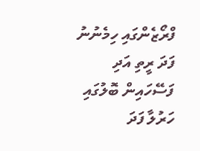ފްރޯޒެންގައި ހިމެނުނު ފަދަ ރީތި އަދި ފަސޭހައިން ބޮލުގައި ހަރުލާ ފަދަ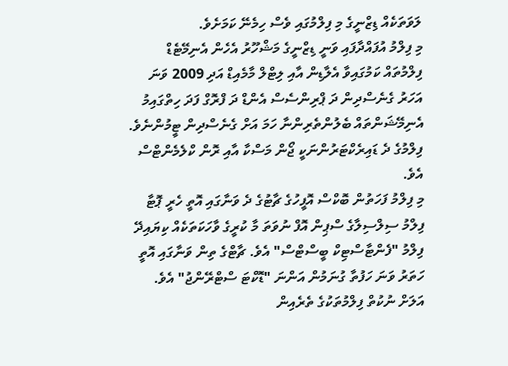ލަވަތަކެއް ޑިޒްނީގެ މި ފިލްމުގައި ވެސް ހިމެނޭ ކަމަށެވެ.
މި ފިލްމު އުފައްދާފައި ވަނީ ޑިޒްނީގެ މަޝްހޫރު އެހެން އެނިމޭޓެޑް ފިލްމުތައް ކަމުގައިވާ އެލާޑިން އާއި ލިޓްލް މާމެއިޑް އަދި 2009 ވަނަ އަހަރު ގެނެސްދިން ދަ ޕްރިންސެސް އެންޑް ދަ ފްރޮގް ފަދަ ހިތްގައިމު އެނިމޭޝަންތައް ބެލުންތެރިންނާ ހަމަ އަށް ގެނެސްދިން ޓީމުންނެވެ. ފިލްމުގެ ދެ ޑައިރެކްޓަރުންނަކީ ޖޯން މަސްކާ އާއި ރޮން ކްލެމެންޓްސް އެވެ.
މި ފިލްމު ފަހަތުން ބޮކްސް އޮފީހުގެ ޗާޓުގެ ދެ ވަނާގައި އޮތީ ހެރީ ޕޮޓާ ފިލްމު ސިލްސިލާގެ ސްޕިން އޮފް ނުވަތަ މާ ކުރީގެ ވާހަކަތަކެއް ކިޔައިދޭ ފިލްމު "ފެންޓާސްޓިކް ބީސްޓްސް" އެވެ. ޗާޓްގެ ތިން ވަނާގައި އޮތީ ހަތަރު ވަނަ ހަފުތާ ގުނަމުން އަންނަ "ޑޮކްޓަ ސްޓްރޭންޖު" އެވެ.
އަލަށް ނުކުތް ފިލްމުތަކުގެ ތެރެއިން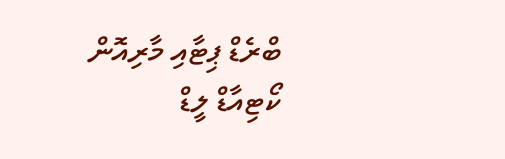ބްރެޑް ޕިޓާއި މާރިއޮން ކޯޓިއާޑް ލީޑް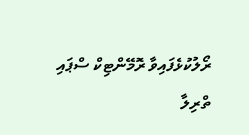ރޯލުކުޅެފައިވާ ރޮމޭންޓިކް ސްޕައި ތްރިލާ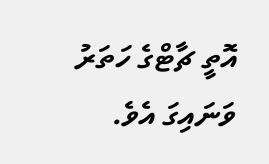އޮތީ ޗާޓްގެ ހަތަރު ވަނައިގަ އެވެ.